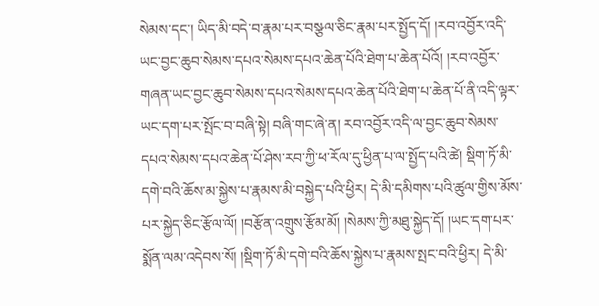སེམས་དང་། ཡིད་མི་བདེ་བ་རྣམ་པར་བསྩལ་ཅིང་རྣམ་པར་སྤྱོད་དོ། །རབ་འབྱོར་འདི་ཡང་བྱང་ཆུབ་སེམས་དཔའ་སེམས་དཔའ་ཆེན་པོའི་ཐེག་པ་ཆེན་པོའོ། །རབ་འབྱོར་གཞན་ཡང་བྱང་ཆུབ་སེམས་དཔའ་སེམས་དཔའ་ཆེན་པོའི་ཐེག་པ་ཆེན་པོ་ནི་འདི་ལྟར་ཡང་དག་པར་སྤོང་བ་བཞི་སྟེ། བཞི་གང་ཞེ་ན། རབ་འབྱོར་འདི་ལ་བྱང་ཆུབ་སེམས་དཔའ་སེམས་དཔའ་ཆེན་པོ་ཤེས་རབ་ཀྱི་ཕ་རོལ་དུ་ཕྱིན་པ་ལ་སྤྱོད་པའི་ཚེ། སྡིག་ཏོ་མི་དགེ་བའི་ཆོས་མ་སྐྱེས་པ་རྣམས་མི་བསྐྱེད་པའི་ཕྱིར། དེ་མི་དམིགས་པའི་ཚུལ་གྱིས་མོས་པར་སྐྱེད་ཅིང་རྩོལ་ལོ། །བརྩོན་འགྲུས་རྩོམ་མོ། །སེམས་ཀྱི་མཐུ་སྐྱེད་དོ། །ཡང་དག་པར་སྨོན་ལམ་འདེབས་སོ། །སྡིག་ཏོ་མི་དགེ་བའི་ཆོས་སྐྱེས་པ་རྣམས་སྤང་བའི་ཕྱིར། དེ་མི་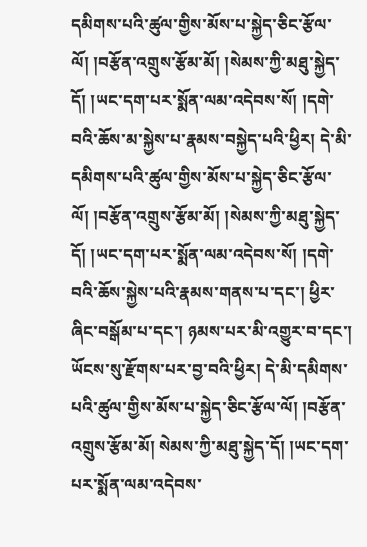དམིགས་པའི་ཚུལ་གྱིས་མོས་པ་སྐྱེད་ཅིང་རྩོལ་ལོ། །བརྩོན་འགྲུས་རྩོམ་མོ། །སེམས་ཀྱི་མཐུ་སྐྱེད་དོ། །ཡང་དག་པར་སྨོན་ལམ་འདེབས་སོ། །དགེ་བའི་ཆོས་མ་སྐྱེས་པ་རྣམས་བསྐྱེད་པའི་ཕྱིར། དེ་མི་དམིགས་པའི་ཚུལ་གྱིས་མོས་པ་སྐྱེད་ཅིང་རྩོལ་ལོ། །བརྩོན་འགྲུས་རྩོམ་མོ། །སེམས་ཀྱི་མཐུ་སྐྱེད་དོ། །ཡང་དག་པར་སྨོན་ལམ་འདེབས་སོ། །དགེ་བའི་ཆོས་སྐྱེས་པའི་རྣམས་གནས་པ་དང་། ཕྱིར་ཞིང་བསྒོམ་པ་དང་། ཉམས་པར་མི་འགྱུར་བ་དང་། ཡོངས་སུ་རྫོགས་པར་བྱ་བའི་ཕྱིར། དེ་མི་དམིགས་པའི་ཚུལ་གྱིས་མོས་པ་སྐྱེད་ཅིང་རྩོལ་ལོ། །བརྩོན་འགྲུས་རྩོམ་མོ། སེམས་ཀྱི་མཐུ་སྐྱེད་དོ། །ཡང་དག་པར་སྨོན་ལམ་འདེབས་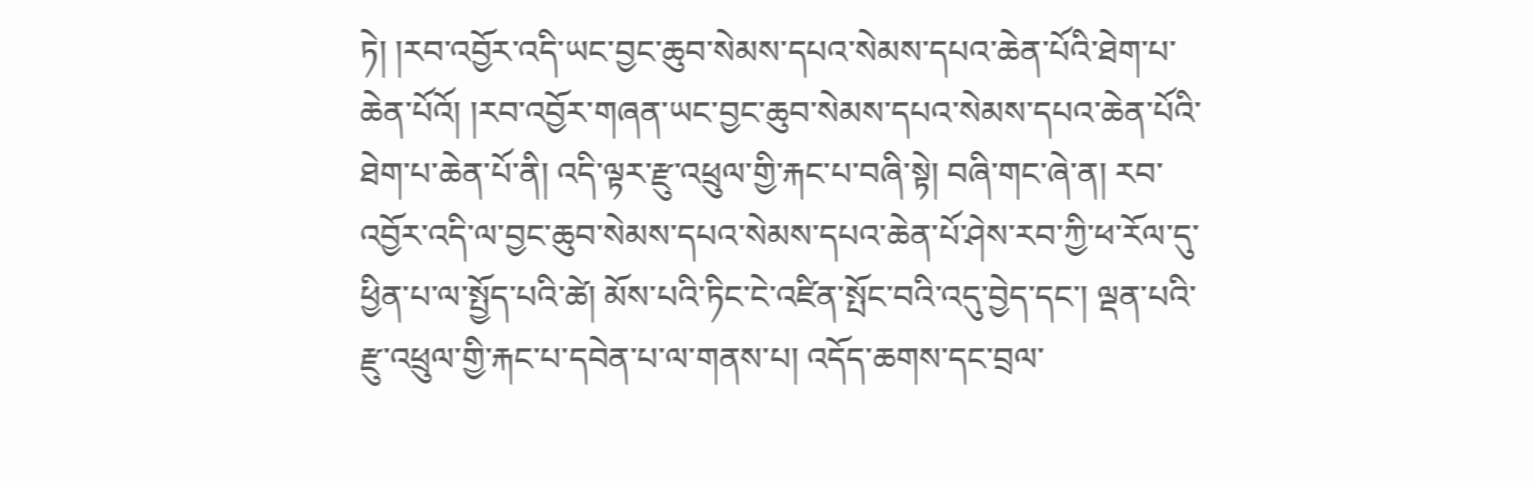ཏེ། །རབ་འབྱོར་འདི་ཡང་བྱང་ཆུབ་སེམས་དཔའ་སེམས་དཔའ་ཆེན་པོའི་ཐེག་པ་ཆེན་པོའོ། །རབ་འབྱོར་གཞན་ཡང་བྱང་ཆུབ་སེམས་དཔའ་སེམས་དཔའ་ཆེན་པོའི་ཐེག་པ་ཆེན་པོ་ནི། འདི་ལྟར་རྫུ་འཕྲུལ་གྱི་རྐང་པ་བཞི་སྟེ། བཞི་གང་ཞེ་ན། རབ་འབྱོར་འདི་ལ་བྱང་ཆུབ་སེམས་དཔའ་སེམས་དཔའ་ཆེན་པོ་ཤེས་རབ་ཀྱི་ཕ་རོལ་དུ་ཕྱིན་པ་ལ་སྤྱོད་པའི་ཚེ། མོས་པའི་ཏིང་ངེ་འཛིན་སྤོང་བའི་འདུ་བྱེད་དང་། ལྡན་པའི་རྫུ་འཕྲུལ་གྱི་རྐང་པ་དབེན་པ་ལ་གནས་པ། འདོད་ཆགས་དང་བྲལ་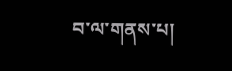བ་ལ་གནས་པ།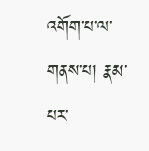འགོག་པ་ལ་གནས་པ། རྣམ་པར་